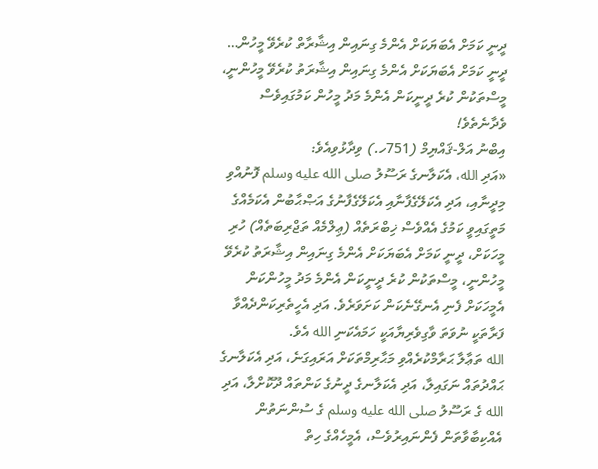ދީނީ ކަމަށް އެބަޔަކަށް އެންމެ ގިނައިން އިޝާރާތް ކުރެވޭ މީހުން…
ދީނީ ކަމަށް އެބަޔަކަށް އެންމެ ގިނައިން އިޝާރަތު ކުރެވޭ މީހުންނީ، މީސްތަކުން ކުރެ ދީނީކަން އެންމެ މަދު މީހުން ކަމުގައިވެސް ވެދާނެތެވެ!
އިބްނު އަލް-ޤައްޔިމް (751ހ.) ވިދާޅުވިއެވެ:
«އަދި الله، އެކަލާނގެ ރަސޫލު صلى الله عليه وسلم ފޮނުއްވި މިދީނާއި، އަދި އެކަލޭގެފާނާއި އެކަލޭގެފާނުގެ އަޞްޙާބުން އެކަމެއްގެ މަތީގައިވީ ކަމުގެ އެއްވެސް ޚިބްރަތެއް (ޢިލްމެއް ތަޖްރިބަތެއް) ހުރި މީހަކަށް، ދީނީ ކަމަށް އެބަޔަކަށް އެންމެ ގިނައިން އިޝާރަތު ކުރެވޭ މީހުންނީ، މީސްތަކުން ކުރެ ދީނީކަން އެންމެ މަދު މީހުންކަން އެމީހަކަށް ފެނި އެނގޭނެކަން ކަށަވަރެވެ. އަދި އެހީތެރިކަންދެއްވާ ފަރާތަކީ ނުވަތަ ވާގިވެރިޔާއަކީ ހަމައެކަނި الله އެވެ.
الله ތަޢާލާ ޙަރާމްކުރެއްވި މަޙާރިމްތަކަށް އަރައިގަނެ، އަދި އެކަލާނގެ ޙައްދުތައް ނަގައިލާ، އަދި އެކަލާނގެ ދީނުގެ ކަންތައް ދޫކޮށްލާ، އަދި الله ގެ ރަސޫލު صلى الله عليه وسلم ގެ ސުންނަތުން އެއްކިބާވާތަން ފެންނައިރުވެސް، އެމީހެއްގެ ހިތް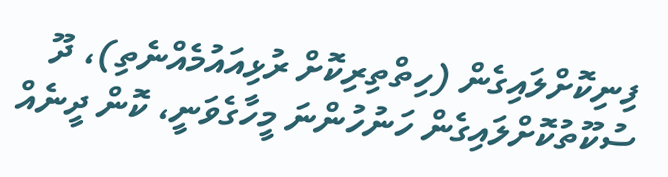ފިނިކޮށްލައިގެން (ހިތްތިރިކޮށް ރުޅިއައުމެއްނެތި)، ދޫ ސުކޫތުކޮށްލައިގެން ހަނުހުންނަ މީހާގެވަނީ، ކޮން ދީނެއް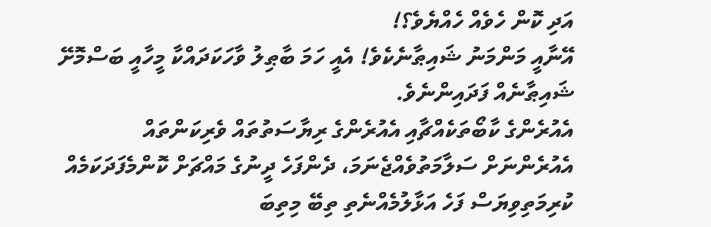އަދި ކޮން ހެވެއް ހެއްޔެވެ؟!
އޭނާއީ މަންމަނު ޝައިޠާނެކެވެ! އެއީ ހަމަ ބާޠިލު ވާހަކަދައްކާ މީހާއީ ބަސްމޮށޭ ޝައިޠާނެއް ފަދައިންނެވެ.
އެއުރެންގެ ކާބޯތަކެއްޗާއި އެއުރެންގެ ރިޔާސަތުތައް ވެރިކަންތައް އެއުރެންނަށް ސަލާމަތުވެއްޖެނަމަ، ދެންފަހެ ދީނުގެ މައްޗަށް ކޮންމެފަދަކަމެއް ކުރިމަތިވިޔަސް ފަހެ އަޅާލުމެއްނެތި ތިބޭ މިތިބަ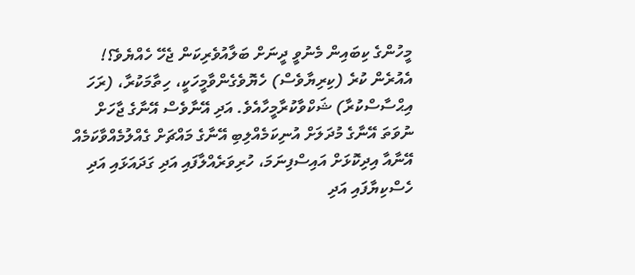މީހުންގެ ކިބައިން މެނުވީ ދީނަށް ބަލާއުވެރިކަން ޖެހޭ ހެއްޔެވެ؟!
އެއުރެން ކުރެ (ކިރިޔާވެސް) ހެޔޮވެގެންވާމީހަކީ، ހިތާމަކުރާ، (ރަހަ އިޙްސާސްކުރާ) ޝަކްވާކުރާމީހާއެވެ. އަދި އޭނާވެސް އޭނާގެ ޖާހަށް ނުވަތަ އޭނާގެ މުދަލަށް އުނިކަމެއްލިބި އޭނާގެ މައްޗަށް ގެއްލުމެއްވާކަމެއް އޭނާއާ އިދިކޮޅަށް އައިސްފިނަމަ، ހުރިވަރެއްލާފައި އަދި ގަދައަޅައި އަދި ހެސްކިޔާފައި އަދި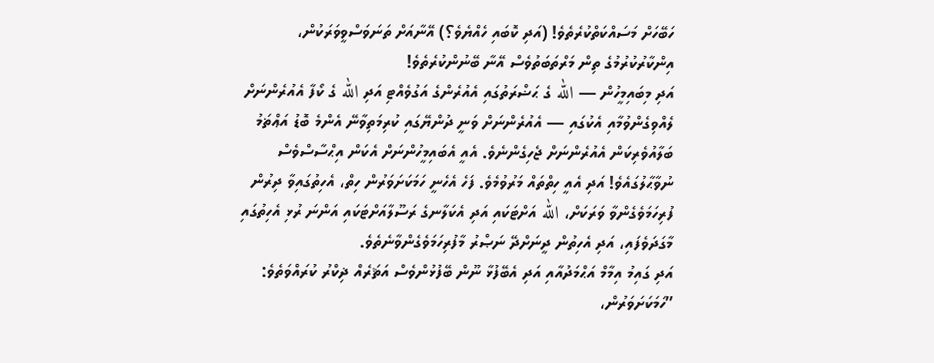ހަބޭހަށް މަސައްކަތްކުރެތެވެ! (އަދި ކޮބައި ހެއްޔެވެ؟) އޭނާއަށް ތަނަވަސްވީވަރަކުން، އިންކާރުކުރުމުގެ ތިން މަރްތަބަތުވެސް އޭނާ ބޭނުންކުރެތެވެ!
އަދި މިބައިމީހުން — الله ގެ ޙަޟްރަތުގައި އެއުރެންގެ އަގުވެއްޓި އަދި الله ގެ ކޯފާ އެއުރެންނަށް ލެއްވިގެންވުމާއި އެކުގައި — އެއުރެންނަށް ވަނީ ދުންޔޭގައި ކުރިމަތިވާނޭ އެންމެ ބޮޑު އަޢްޡަމު ބަލާއުވެރިކަން އެއުރެންނަށް ޖެހިގެންނެވެ. އެއީ އެބައިމީހުންނަށް އެކަން އިޙްސާސްވެސް ނުވާޙާލުގައެވެ! އަދި އެއީ ހިތްތައް މަރުވުމެވެ. ފަހެ އެހެނީ ހަމަކަށަވަރުން ހިތް، އެހިތުގައިވާ ދިރުން ފުރިހަމަވެގެންވާ ވަރަކަށް، الله އަށްޓަކައި އަދި އެކަލާނގެ ރަސޫލާއަށްޓަކައި އަންނަ ރުޅި އެހިތުގައި މާގަދަވެފައި، އަދި އެހިތުން ދީނަށްދޭ ނަޞްރު މާފުރިހަމަވެގެންވާނެތެވެ.
އަދި ގައިމު އިމާމް އަޙްމަދުއާއި އަދި އެބޭފުޅާ ނޫން ބޭފުޅުންވެސް އަޘަރެއް ޛިކްރު ކުރައްވަތެވެ:
”ހަމަކަށަވަރުން،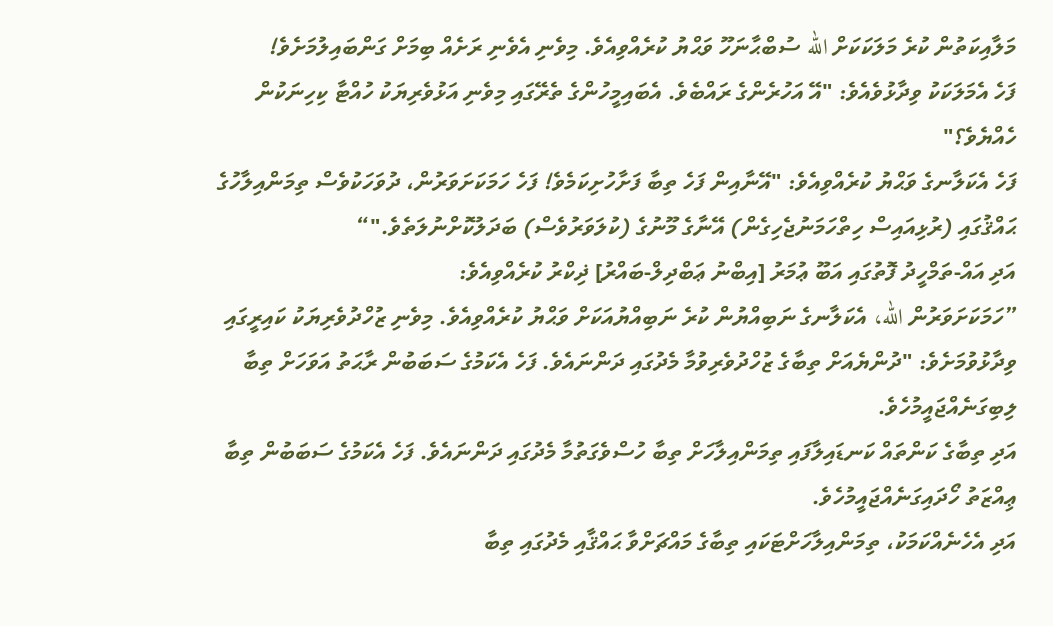މަލާއިކަތުން ކުރެ މަލަކަކަށް الله ސުބްޙާނަހޫ ވަޙްޔު ކުރެއްވިއެވެ. މިވެނި އެވެނި ރަށެއް ބިމަށް ގަންބައިލުމަށެވެ!
ފަހެ އެމަލަކަކު ވިދާޅުވެއެވެ: "އޭ އަހުރެންގެ ރައްބެވެ. އެބައިމީހުންގެ ތެރޭގައި މިވެނި އަޅުވެރިޔަކު ހުއްޓާ ކިހިނަކުން ހެއްޔެވެ؟"
ފަހެ އެކަލާނގެ ވަޙްޔު ކުރެއްވިއެވެ: "އޭނާއިން ފަހެ ތިބާ ފަށާހުށިކަމެވެ! ފަހެ ހަމަކަށަވަރުން، ދުވަހަކުވެސް ތިމަންއިލާހުގެ ޙައްޤުގައި (ރުޅިއައިސް ހިތްހަމަނުޖެހިގެން) އޭނާގެ މޫނުގެ (ކުލަވަރުވެސް) ބަދަލުކޮށްނުލަތެވެ."“
އަދި އައް-ތަމްހީދު ފޮތުގައި އަބޫ ޢުމަރު [އިބްނު ޢަބްދިލް-ބައްރު] ޛިކްރު ކުރެއްވިއެވެ:
”ހަމަކަށަވަރުން الله، އެކަލާނގެ ނަބިއްޔުން ކުރެ ނަބިއްޔުއަކަށް ވަޙްޔު ކުރެއްވިއެވެ. މިވެނި ޒުހްދުވެރިޔަކު ކައިރީގައި ވިދާޅުވުމަށެވެ: "ދުންޔެއަށް ތިބާގެ ޒުހްދުވެރިވުމާ މެދުގައި ދަންނައެވެ. ފަހެ އެކަމުގެ ސަބަބުން ރާޙަތު އަވަހަށް ތިބާ ލިބިގަނެއްޖައީމުހެވެ.
އަދި ތިބާގެ ކަންތައް ކަނޑައިލާފައި ތިމަންއިލާހަށް ތިބާ ހުސްވެގަތުމާ މެދުގައި ދަންނައެވެ. ފަހެ އެކަމުގެ ސަބަބުން ތިބާ ޢިއްޒަތު ހޯދައިގަނެއްޖައީމުހެވެ.
އަދި އެހެނެއްކަމަކު، ތިމަންއިލާހަށްޓަކައި ތިބާގެ މައްޗަށްވާ ޙައްޤާއި މެދުގައި ތިބާ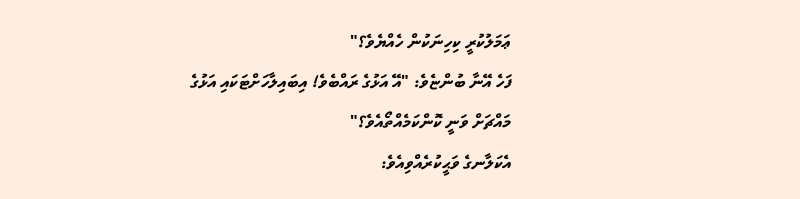ޢަމަލުކުރީ ކިހިނަކުން ހެއްޔެވެ؟"
ފަހެ އޭނާ ބުންޏެވެ: "އޭ އަޅުގެ ރައްބެވެ! އިބައިލާހަށްޓަކައި އަޅުގެ މައްޗަށް ވަނީ ކޮންކަމެއްތޯއެވެ؟"
އެކަލާނގެ ވަޙީކުރެއްވިއެވެ: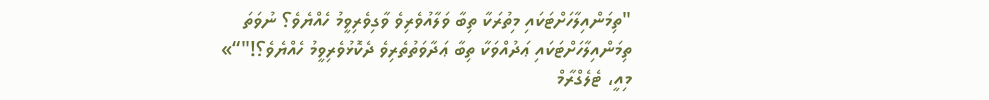"ތިމަންއިލާހަށްޓަކައި މިތުރަކާ ތިބާ ވަލާއުވެރިވެ ވާގިވެރިވީމު ހެއްޔެވެ؟ ނުވަތަ ތިމަންއިލާހަށްޓަކައި ޢަދުއްވަކާ ތިބާ ޢަދާވަތުތެރިވެ ދެކޮޅުވެރިވީމު ހެއްޔެވެ؟!"“»
މިއީ، ޓެލެގްރާމް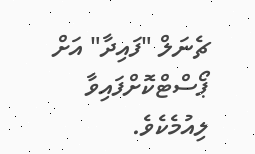ޗެނަލް "ފައިދާ" އަށް ޕޯސްޓްކޮށްފައިވާ ލިއުމެކެވެ.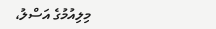މިލިއުމުގެ އަސްލު،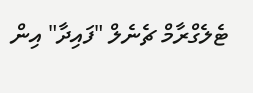ޓެލެގްރާމް ޗެނެލް "ފައިދާ" އިން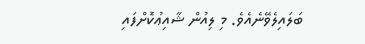ބަލައިލެވޭނެއެވެ. މި ލިއުން ޝާއިޢުކޮށްފައި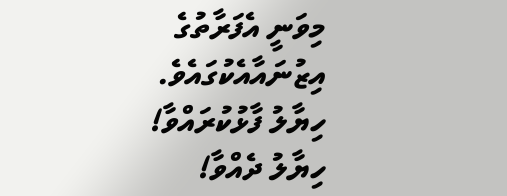މިވަނީ އެފަރާތުގެ އިޒުނައާއެކުގައެވެ.
ހިޔާލު ފާޅުކުރައްވާ!
ހިޔާލު ދެއްވާ!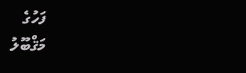ފަހުގެ
މަޤްބޫލު